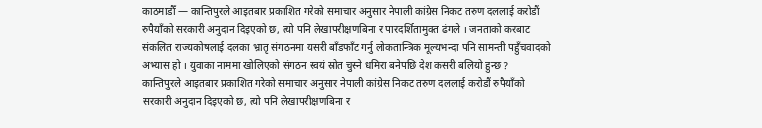काठमाडौँ — कान्तिपुरले आइतबार प्रकाशित गरेको समाचार अनुसार नेपाली कांग्रेस निकट तरुण दललाई करोडौं रुपैयाँको सरकारी अनुदान दिइएको छ, त्यो पनि लेखापरीक्षणबिना र पारदर्शितामुक्त ढंगले । जनताको करबाट संकलित राज्यकोषलाई दलका भ्रातृ संगठनमा यसरी बाँडफाँट गर्नु लोकतान्त्रिक मूल्यभन्दा पनि सामन्ती पहुँचवादको अभ्यास हो । युवाका नाममा खोलिएको संगठन स्वयं स्रोत चुस्ने धमिरा बनेपछि देश कसरी बलियो हुन्छ ?
कान्तिपुरले आइतबार प्रकाशित गरेको समाचार अनुसार नेपाली कांग्रेस निकट तरुण दललाई करोडौं रुपैयाँको सरकारी अनुदान दिइएको छ, त्यो पनि लेखापरीक्षणबिना र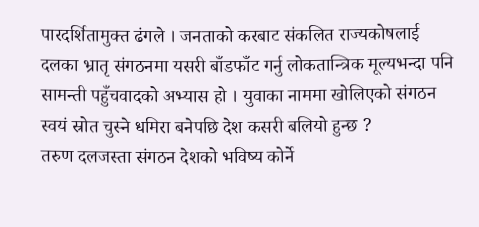पारदर्शितामुक्त ढंगले । जनताको करबाट संकलित राज्यकोषलाई दलका भ्रातृ संगठनमा यसरी बाँडफाँट गर्नु लोकतान्त्रिक मूल्यभन्दा पनि सामन्ती पहुँचवादको अभ्यास हो । युवाका नाममा खोलिएको संगठन स्वयं स्रोत चुस्ने धमिरा बनेपछि देश कसरी बलियो हुन्छ ?
तरुण दलजस्ता संगठन देशको भविष्य कोर्ने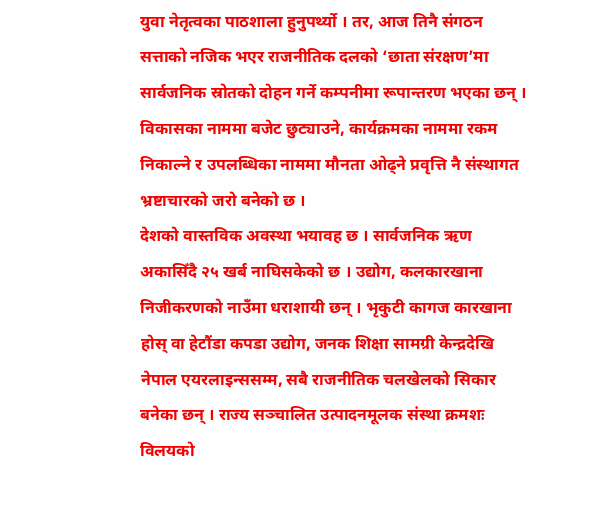युवा नेतृत्वका पाठशाला हुनुपर्थ्यो । तर, आज तिनै संगठन सत्ताको नजिक भएर राजनीतिक दलको ‘छाता संरक्षण’मा सार्वजनिक स्रोतको दोहन गर्ने कम्पनीमा रूपान्तरण भएका छन् । विकासका नाममा बजेट छुट्याउने, कार्यक्रमका नाममा रकम निकाल्ने र उपलब्धिका नाममा मौनता ओढ्ने प्रवृत्ति नै संस्थागत भ्रष्टाचारको जरो बनेको छ ।
देशको वास्तविक अवस्था भयावह छ । सार्वजनिक ऋण अकासिँदै २५ खर्ब नाघिसकेको छ । उद्योग, कलकारखाना निजीकरणको नाउँमा धराशायी छन् । भृकुटी कागज कारखाना होस् वा हेटौंडा कपडा उद्योग, जनक शिक्षा सामग्री केन्द्रदेखि नेपाल एयरलाइन्ससम्म, सबै राजनीतिक चलखेलको सिकार बनेका छन् । राज्य सञ्चालित उत्पादनमूलक संस्था क्रमशः विलयको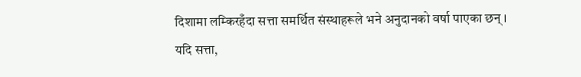दिशामा लम्किरहँदा सत्ता समर्थित संस्थाहरूले भने अनुदानको वर्षा पाएका छन् ।
यदि सत्ता,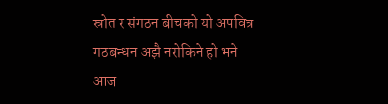स्रोत र संगठन बीचको यो अपवित्र
गठबन्धन अझै नरोकिने हो भने आज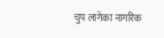चुप लागेका नागरिक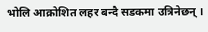भोलि आक्रोशित लहर बन्दै सडकमा उत्रिनेछन् ।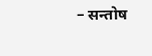– सन्तोष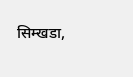सिम्खडा,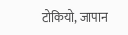टोकियो, जापान